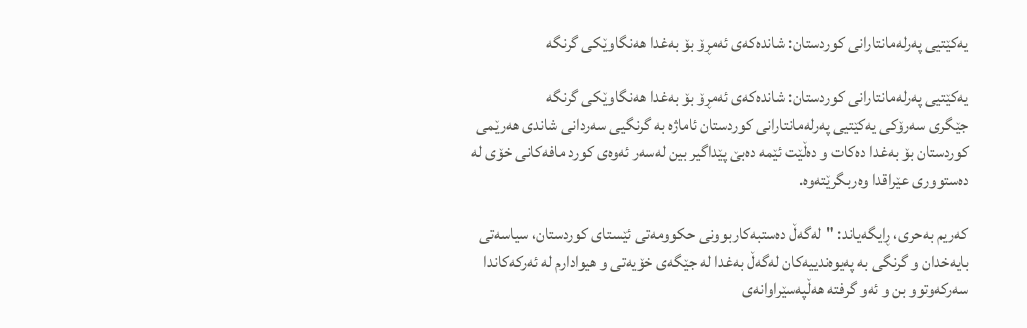یه‌كێتیی په‌رله‌مانتارانی كوردستان: شانده‌كه‌ی ئه‌مڕۆ بۆ بەغدا هه‌نگاوێكی گرنگه‌

یه‌كێتیی په‌رله‌مانتارانی كوردستان: شانده‌كه‌ی ئه‌مڕۆ بۆ بەغدا هه‌نگاوێكی گرنگه‌
جێگری سه‌رۆكی یه‌كێتیی په‌رله‌مانتارانی كوردستان ئاماژه‌ به‌ گرنگیی سه‌ردانی شاندی هه‌رێمی كوردستان بۆ به‌غدا ده‌كات و ده‌ڵێت ئێمه‌ ده‌بێ پێداگیر بین له‌سه‌ر ئه‌وه‌ی كورد مافه‌كانی خۆی له‌ ده‌ستووری عێراقدا وه‌ربگرێته‌وه‌.

كه‌ریم به‌حری، ڕايگەیاند: "له‌گه‌ڵ ده‌ستبه‌كاربوونی حكوومه‌تی ئێستای كوردستان، سیاسه‌تی بایه‌خدان و گرنگی به ‌په‌یوه‌ندییه‌كان له‌گه‌ڵ به‌غدا له ‌جێگەی خۆیه‌تی و هیوادارم له‌ ئه‌ركه‌كاندا سه‌ركه‌وتوو بن و ئه‌و گرفته‌ هه‌ڵپه‌سێراوانه‌ی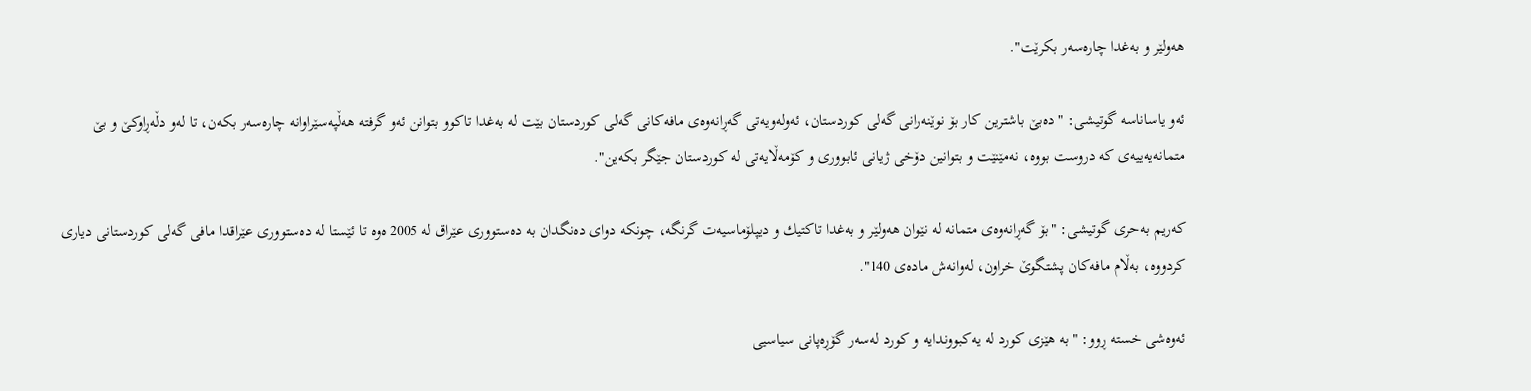هه‌ولێر و به‌غدا چاره‌سه‌ر بكرێت".

ئەو یاساناسە گوتیشی: "دەبێ باشترین کار بۆ نوێنه‌رانی گه‌لی كوردستان، ئه‌وله‌ویه‌تی گه‌ڕانه‌وه‌ی مافه‌كانی گه‌لی كوردستان بێت له ‌به‌غدا تاکوو بتوانن ئه‌و گرفته‌ هه‌ڵپه‌سێراوانه‌ چاره‌سه‌ر بكه‌ن، تا له‌و دڵه‌ڕاوكێ‌ و بێ متمانه‌یه‌ییەی کە دروست بووه‌، نه‌مێنێت و بتوانین دۆخی ژیانی ئابووری و كۆمه‌ڵایه‌تی له‌ كوردستان جێگر بكه‌ین".

کەریم بەحری گوتیشی: "بۆ گه‌ڕانه‌وه‌ی متمانه‌ له‌ نێوان هه‌ولێر و به‌غدا تاكتیك و دیپلۆماسیه‌ت گرنگه‌، چونكه‌ ‌دوای ده‌نگدان به‌ ده‌ستووری عێراق له‌ 2005 ه‌وه‌ تا ئێستا له‌ ده‌ستووری عێراقدا مافی گه‌لی كوردستانی دیاری كردووه‌، به‌ڵام مافه‌كان پشتگوێ خراون، له‌وانه‌ش ماده‌ی 140".

ئه‌وه‌شی خسته‌ ڕوو: "به هێزی كورد له ‌یه‌كبووندایه‌ و كورد له‌سه‌ر گۆڕه‌پانی سیاسیی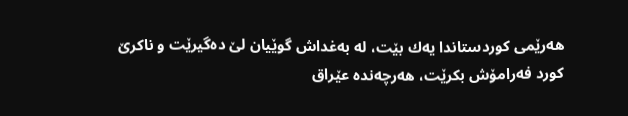هه‌رێمی كوردستاندا یه‌ك بێت، له‌ به‌غداش گوێیان لێ ده‌گیرێت و ناكرێ كورد فه‌رامۆش بكرێت، هه‌رچه‌نده‌ عێراق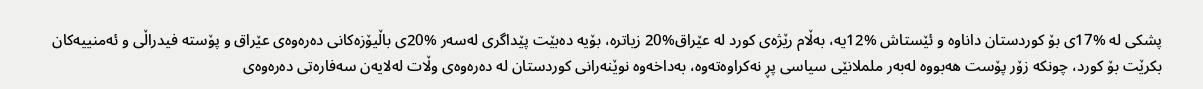پشكی له‌ %17ی بۆ كوردستان داناوه و‌ ئێستاش %12یه،‌ به‌ڵام رێژه‌ی كورد له‌ عێراق%20 زیاتره،‌ بۆیه‌ ده‌بێت پێداگری له‌سه‌ر %20ی باڵیۆزه‌كانی ده‌ره‌وه‌ی عێراق و پۆسته‌ فیدراڵی و ئه‌منییه‌كان بكرێت بۆ كورد، چونكه‌ زۆر پۆست هه‌بووه‌ له‌به‌ر ململانێی سیاسی پڕ نه‌كراوه‌ته‌وه،‌ به‌داخه‌وه‌ نوێنه‌رانی كوردستان له‌ ده‌ره‌وه‌ی وڵات له‌لایه‌ن سه‌فاره‌تی ده‌ره‌وه‌ی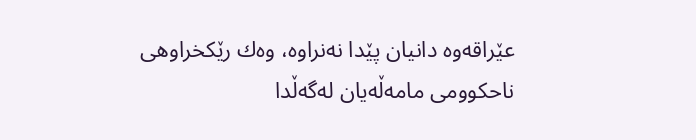عێراقه‌وه‌ دانیان پێدا نه‌نراوه،‌ وه‌ك رێكخراوهی ناحكوومی مامه‌ڵه‌یان له‌گه‌ڵدا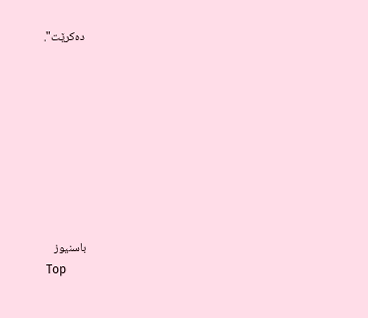ده‌كرێت".









باسنيوز
Top